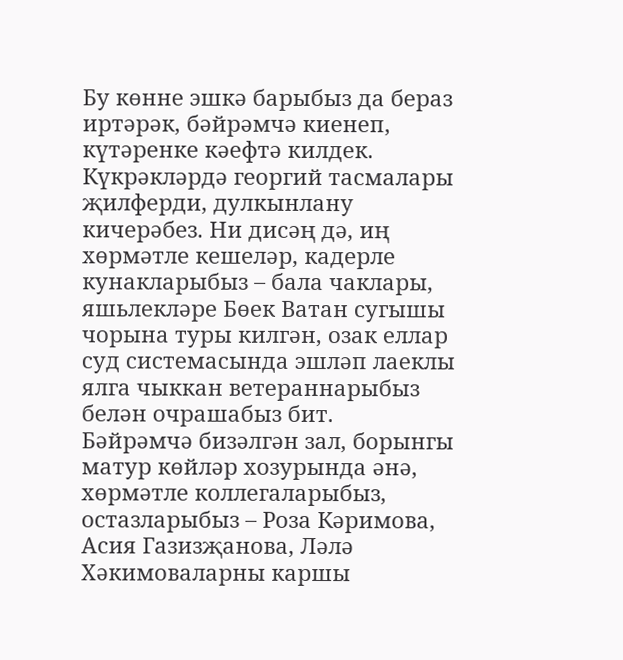Бу көнне эшкә барыбыз да бераз иртәрәк, бәйрәмчә киенеп, күтәренке кәефтә килдек. Күкрәкләрдә георгий тасмалары җилферди, дулкынлану кичерәбез. Ни дисәң дә, иң хөрмәтле кешеләр, кадерле кунакларыбыз – бала чаклары, яшьлекләре Бөек Ватан сугышы чорына туры килгән, озак еллар суд системасында эшләп лаеклы ялга чыккан ветераннарыбыз белән очрашабыз бит.
Бәйрәмчә бизәлгән зал, борынгы матур көйләр хозурында әнә, хөрмәтле коллегаларыбыз, остазларыбыз – Роза Кәримова, Асия Газизҗанова, Ләлә Хәкимоваларны каршы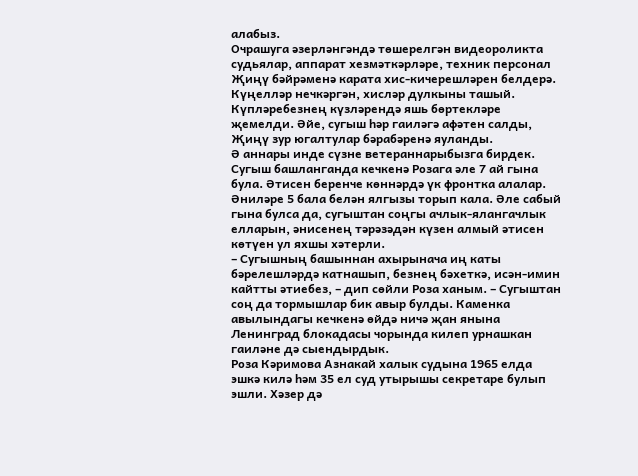алабыз.
Очрашуга әзерләнгәндә төшерелгән видеороликта судьялар, аппарат хезмәткәрләре, техник персонал Җиңү бәйрәменә карата хис-кичерешләрен белдерә. Күңелләр нечкәргән, хисләр дулкыны ташый. Күпләребезнең күзләрендә яшь бөртекләре җемелди. Әйе, сугыш һәр гаиләгә афәтен салды, Җиңү зур югалтулар бәрабәренә яуланды.
Ә аннары инде сүзне ветераннарыбызга бирдек.
Сугыш башланганда кечкенә Розага әле 7 ай гына була. Әтисен беренче көннәрдә үк фронтка алалар. Әниләре 5 бала белән ялгызы торып кала. Әле сабый гына булса да, сугыштан соңгы ачлык-ялангачлык елларын, әнисенең тәрәзәдән күзен алмый әтисен көтүен ул яхшы хәтерли.
– Сугышның башыннан ахырынача иң каты бәрелешләрдә катнашып, безнең бәхеткә, исән-имин кайтты әтиебез, – дип сөйли Роза ханым. – Сугыштан соң да тормышлар бик авыр булды. Каменка авылындагы кечкенә өйдә ничә җан янына Ленинград блокадасы чорында килеп урнашкан гаиләне дә сыендырдык.
Роза Кәримова Азнакай халык судына 1965 елда эшкә килә һәм 35 ел суд утырышы секретаре булып эшли. Хәзер дә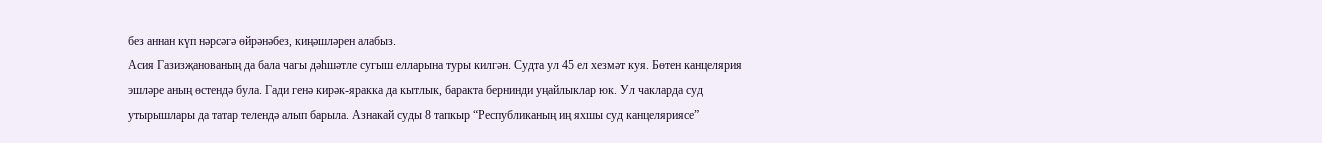без аннан күп нәрсәгә өйрәнәбез, киңәшләрен алабыз.
Асия Газизҗанованың да бала чагы дәһшәтле сугыш елларына туры килгән. Судта ул 45 ел хезмәт куя. Бөтен канцелярия эшләре аның өстендә була. Гади генә кирәк-яракка да кытлык, баракта бернинди уңайлыклар юк. Ул чакларда суд утырышлары да татар телендә алып барыла. Азнакай суды 8 тапкыр “Республиканың иң яхшы суд канцеляриясе”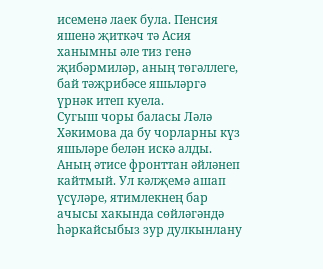исеменә лаек була. Пенсия яшенә җиткәч тә Асия ханымны әле тиз генә җибәрмиләр, аның төгәллеге, бай тәҗрибәсе яшьләргә үрнәк итеп куела.
Сугыш чоры баласы Ләлә Хәкимова да бу чорларны күз яшьләре белән искә алды. Аның әтисе фронттан әйләнеп кайтмый. Ул кәлҗемә ашап үсүләре, ятимлекнең бар ачысы хакында сөйләгәндә һәркайсыбыз зур дулкынлану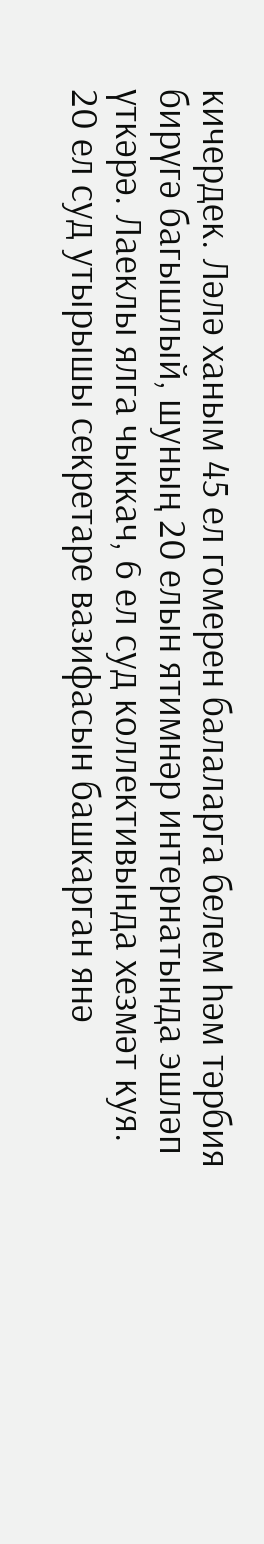кичердек. Ләлә ханым 45 ел гомерен балаларга белем һәм тәрбия бирүгә багышлый, шуның 20 елын ятимнәр интернатында эшләп үткәрә. Лаеклы ялга чыккач, 6 ел суд коллективында хезмәт куя.
20 ел суд утырышы секретаре вазифасын башкарган янә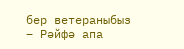бер ветераныбыз – Рәйфә апа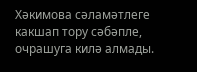Хәкимова сәламәтлеге какшап тору сәбәпле, очрашуга килә алмады.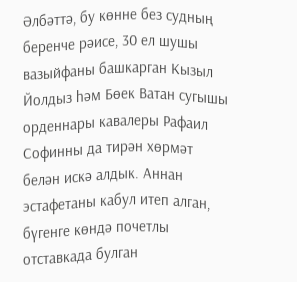Әлбәттә, бу көнне без судның беренче рәисе, 30 ел шушы вазыйфаны башкарган Кызыл Йолдыз һәм Бөек Ватан сугышы орденнары кавалеры Рафаил Софинны да тирән хөрмәт белән искә алдык. Аннан эстафетаны кабул итеп алган, бүгенге көндә почетлы отставкада булган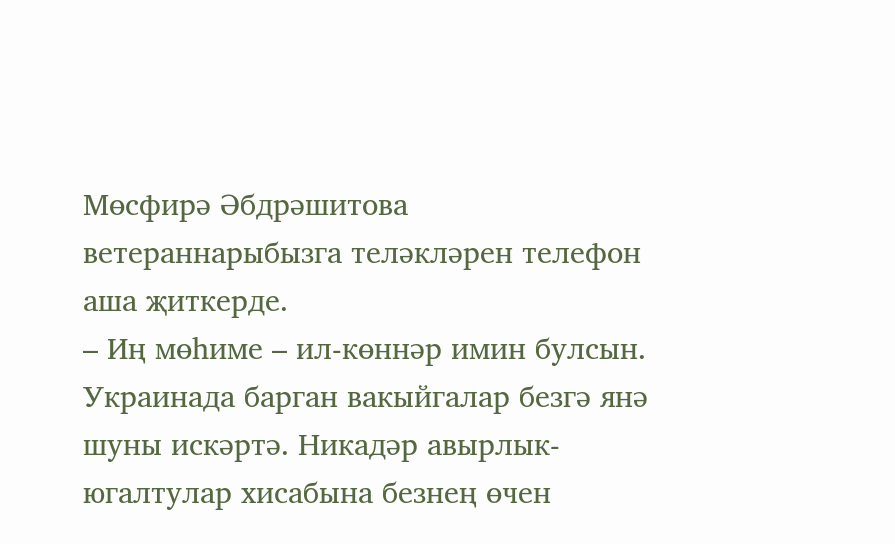Мөсфирә Әбдрәшитова ветераннарыбызга теләкләрен телефон аша җиткерде.
– Иң мөһиме – ил-көннәр имин булсын. Украинада барган вакыйгалар безгә янә шуны искәртә. Никадәр авырлык-югалтулар хисабына безнең өчен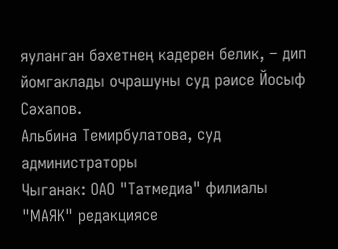яуланган бәхетнең кадерен белик, – дип йомгаклады очрашуны суд рәисе Йосыф Сәхапов.
Альбина Темирбулатова, суд администраторы
Чыганак: ОАО "Татмедиа" филиалы "МАЯК" редакциясе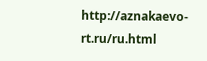http://aznakaevo-rt.ru/ru.html